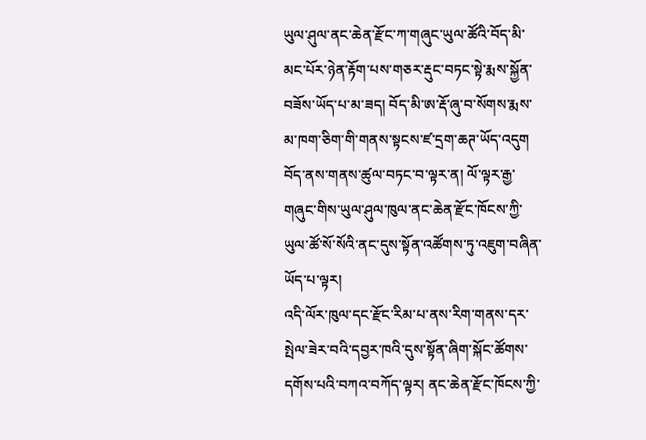ཡུལ་ཤུལ་ནང་ཆེན་རྫོང་ཀ་གཞུང་ཡུལ་ཚོའི་བོད་མི་མང་པོར་ཉེན་རྟོག་པས་གཅར་རྡུང་བཏང་སྟེ་རྨས་སྐྱོན་བཟོས་ཡོད་པ་མ་ཟད། བོད་མི་ཨ་རྡོ་ཞུ་བ་སོགས་རྨས་མ་ཁག་ཅིག་གི་གནས་སྟངས་ཛ་དྲག་ཆཊ་ཡོད་འདུག
བོད་ནས་གནས་ཚུལ་བཏང་བ་ལྟར་ན། ལོ་ལྟར་རྒྱ་གཞུང་གིས་ཡུལ་ཤུལ་ཁུལ་ནང་ཆེན་རྫོང་ཁོངས་ཀྱི་ཡུལ་ཚོ་སོ་སོའི་ནང་དུས་སྟོན་འཚོགས་ཏུ་འཇུག་བཞིན་ཡོད་པ་ལྟར།
འདི་ལོར་ཁུལ་དང་རྫོང་རིམ་པ་ནས་རིག་གནས་དར་སྤེལ་ཟེར་བའི་དབྱར་ཁའི་དུས་སྟོན་ཞིག་སྐོང་ཚོགས་དགོས་པའི་བཀའ་བཀོད་ལྟར། ནང་ཆེན་རྫོང་ཁོངས་ཀྱི་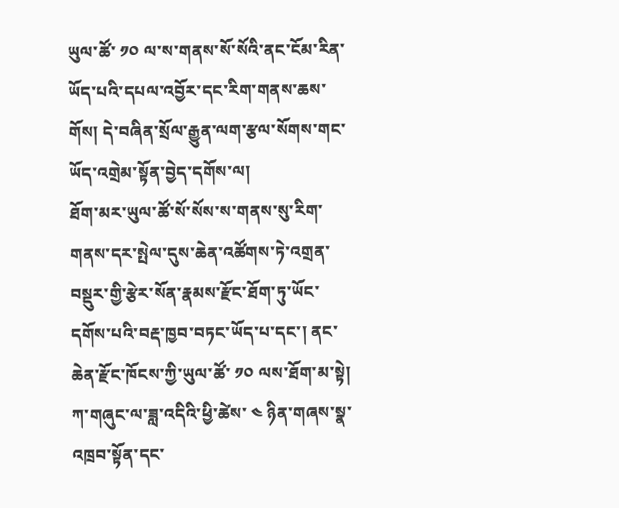ཡུལ་ཚོ་ ༡༠ ལ་ས་གནས་སོ་སོའི་ནང་ངོམ་རིན་ཡོད་པའི་དཔལ་འབྱོར་དང་རིག་གནས་ཆས་གོས། དེ་བཞིན་སྲོལ་རྒྱུན་ལག་རྩལ་སོགས་གང་ཡོད་འགྲེམ་སྟོན་བྱེད་དགོས་ལ།
ཐོག་མར་ཡུལ་ཚོ་སོ་སོས་ས་གནས་སུ་རིག་གནས་དར་སྤེལ་དུས་ཆེན་འཚོགས་ཏེ་འགྲན་བསྡུར་གྱི་རྩེར་སོན་རྣམས་རྫོང་ཐོག་ཏུ་ཡོང་དགོས་པའི་བརྡ་ཁྱབ་བཏང་ཡོད་པ་དང་། ནང་ཆེན་རྫོང་ཁོངས་ཀྱི་ཡུལ་ཚོ་ ༡༠ ལས་ཐོག་མ་སྟེ། ཀ་གཞུང་ལ་ཟླ་འདིའི་ཕྱི་ཚེས་ ༤ ཉིན་གཞས་སྣ་འཁྲབ་སྟོན་དང་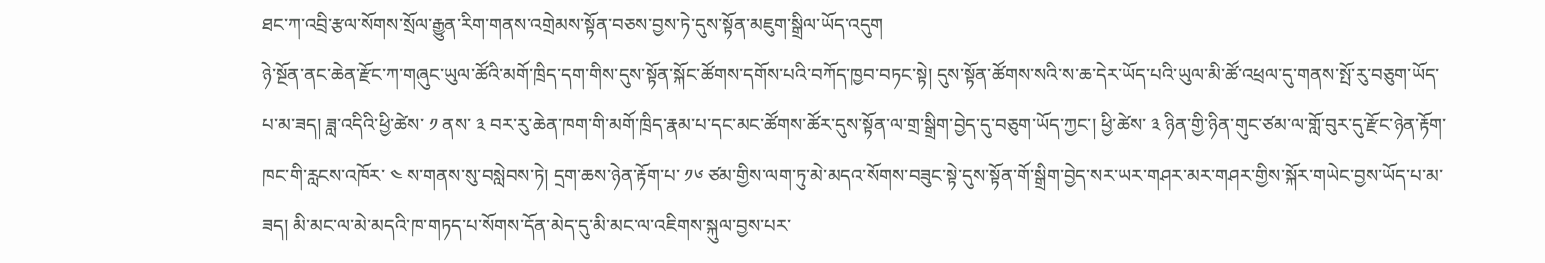ཐང་ཀ་འབྲི་རྩལ་སོགས་སྲོལ་རྒྱུན་རིག་གནས་འགྲེམས་སྟོན་བཅས་བྱས་ཏེ་དུས་སྟོན་མཇུག་སྒྲིལ་ཡོད་འདུག
ཉེ་སྔོན་ནང་ཆེན་རྫོང་ཀ་གཞུང་ཡུལ་ཚོའི་མགོ་ཁྲིད་དག་གིས་དུས་སྟོན་སྐོང་ཚོགས་དགོས་པའི་བཀོད་ཁྱབ་བཏང་སྟེ། དུས་སྟོན་ཚོགས་སའི་ས་ཆ་དེར་ཡོད་པའི་ཡུལ་མི་ཚོ་འཕྲལ་དུ་གནས་སྤོ་རུ་བཅུག་ཡོད་པ་མ་ཟད། ཟླ་འདིའི་ཕྱི་ཚེས་ ༡ ནས་ ༣ བར་རུ་ཆེན་ཁག་གི་མགོ་ཁྲིད་རྣམ་པ་དང་མང་ཚོགས་ཚོར་དུས་སྟོན་ལ་གྲ་སྒྲིག་བྱེད་དུ་བཅུག་ཡོད་ཀྱང་། ཕྱི་ཚེས་ ༣ ཉིན་གྱི་ཉིན་གུང་ཙམ་ལ་གློ་བུར་དུ་རྫོང་ཉེན་རྟོག་ཁང་གི་རླངས་འཁོར་ ༤ ས་གནས་སུ་བསླེབས་ཏེ། དྲག་ཆས་ཉེན་རྟོག་པ་ ༡༦ ཙམ་གྱིས་ལག་ཏུ་མེ་མདའ་སོགས་བཟུང་སྟེ་དུས་སྟོན་གོ་སྒྲིག་བྱེད་སར་ཡར་གཤར་མར་གཤར་གྱིས་སྐོར་གཡེང་བྱས་ཡོད་པ་མ་ཟད། མི་མང་ལ་མེ་མདའི་ཁ་གཏད་པ་སོགས་དོན་མེད་དུ་མི་མང་ལ་འཇིགས་སྐུལ་བྱས་པར་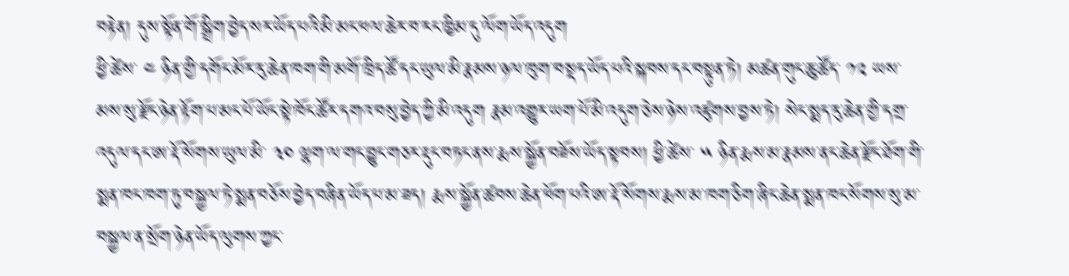བརྟེན། དུས་སྟོན་གོ་སྒྲིག་བྱེད་སར་ཡོད་པའི་མི་མང་ཕལ་ཆེར་བ་རང་ཁྱིམ་དུ་ལོག་ཡོད་འདུག
ཕྱི་ཚེས་ ༤ ཉིན་གྱི་དགོང་མོར་རུ་ཆེན་ཁག་གི་མགོ་ཁྲིད་ཚོ་དང་ཡུལ་མི་རྣམས་ཉལ་ཁུག་བསྡད་ཡོད་པའི་སྐབས་དང་བསྟུན་ཏེ། མཚན་གུང་ཆུ་ཚོད་ ༡༢ ཡས་མས་སུ་རྫོང་ཉེན་རྟོག་པ་མང་པོ་ཡོང་སྟེ་ཁོང་ཚོར་དགའ་བསུ་བྱེད་ཀྱི་མི་འདུག རྣམ་འགྱུར་ཡག་པོ་མི་འདུག་ཅེས་ཉེས་འཛུགས་བྱས་ཏེ། སེང་སྨད་རུ་ཆེན་གྱི་དགྲ་འདུལ་དང་ཨ་རྡོ་སོགས་ཡུལ་མི་ ༣༠ ལྷག་ལ་གང་བྱུང་གཅར་རྡུང་བཏང་ནས་རྨས་སྐྱོན་བཟོས་ཡོད་སྟབས། ཕྱི་ཚེས་ ༥ ཉིན་རྨས་མ་རྣམས་ནང་ཆེན་རྫོང་ཐོག་གི་སྨན་ཁང་ཁག་ཏུ་བསྐྱལ་ཏེ་སྨན་བཅོས་བྱེད་བཞིན་ཡོད་པ་མ་ཟད། རྨས་སྐྱོན་ཚབས་ཆེན་ཕོག་པའི་ཨ་རྡོ་སོགས་རྨས་མ་ཁག་ཅིག་ཞིང་ཆེན་སྨན་ཁང་སོགས་སུ་མ་བསྐྱལ་ན་སྲོག་ཉེན་ཡོད་ལུགས་ཀྱང་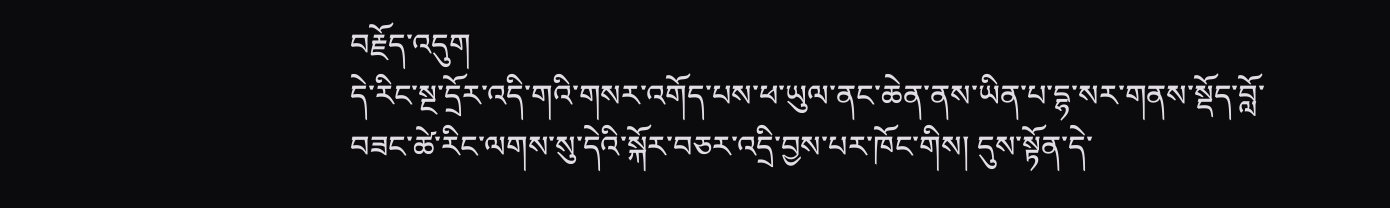བརྗོད་འདུག
དེ་རིང་སྔ་དྲོར་འདི་གའི་གསར་འགོད་པས་ཕ་ཡུལ་ནང་ཆེན་ནས་ཡིན་པ་དྷ་སར་གནས་སྡོད་བློ་བཟང་ཚེ་རིང་ལགས་སུ་དེའི་སྐོར་བཅར་འདྲི་བྱས་པར་ཁོང་གིས། དུས་སྟོན་དེ་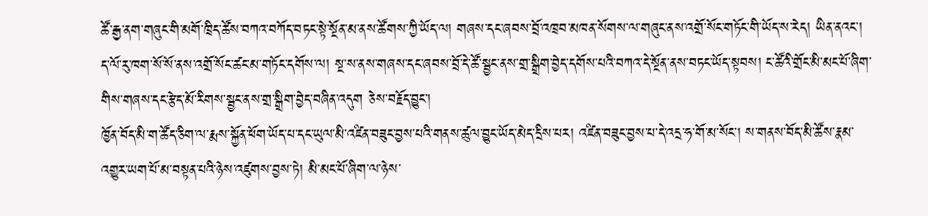ཚོ་རྒྱ་ནག་གཞུང་གི་མགོ་ཁྲིད་ཚོས་བཀའ་བཀོད་བཏང་སྟེ་སྔོན་མ་ནས་ཚོགས་ཀྱི་ཡོད་ལ། གཞས་དང་ཞབས་བྲོ་འཁྲབ་མཁན་སོགས་ལ་གཞུང་ནས་འགྲོ་སོང་གཏོང་གི་ཡོད་ས་རེད། ཡིན་ནའང་། ད་ལོ་རུ་ཁག་སོ་སོ་ནས་འགྲོ་སོང་ཚང་མ་གཏོང་དགོས་ལ། སྔ་ས་ནས་གཞས་དང་ཞབས་བྲོ་དེ་ཚོ་སྦྱང་ནས་གྲ་སྒྲིག་བྱེད་དགོས་པའི་བཀའ་དེ་སྔོན་ནས་བཏང་ཡོད་སྟབས། ང་ཚོའི་གྲོང་མི་མང་པོ་ཞིག་གིས་གཞས་དང་རྩེད་མོ་རིགས་སྦྱང་ནས་གྲ་སྒྲིག་བྱེད་བཞིན་འདུག ཅེས་བརྗོད་བྱུང་།
ཁྱོན་བོད་མི་ག་ཚོད་ཅིག་ལ་རྨས་སྐྱོན་ཕོག་ཡོད་པ་དང་ཡུལ་མི་འཛིན་བཟུང་བྱས་པའི་གནས་ཚུལ་བྱུང་ཡོད་མེད་དྲིས་པར། འཛིན་བཟུང་བྱས་པ་དེ་འདྲ་ཧ་གོ་མ་སོང་། ས་གནས་བོད་མི་ཚོས་རྣམ་འགྱུར་ཡག་པོ་མ་བསྟན་པའི་ཉེས་འཛུགས་བྱས་ཏེ། མི་མང་པོ་ཞིག་ལ་ཉེས་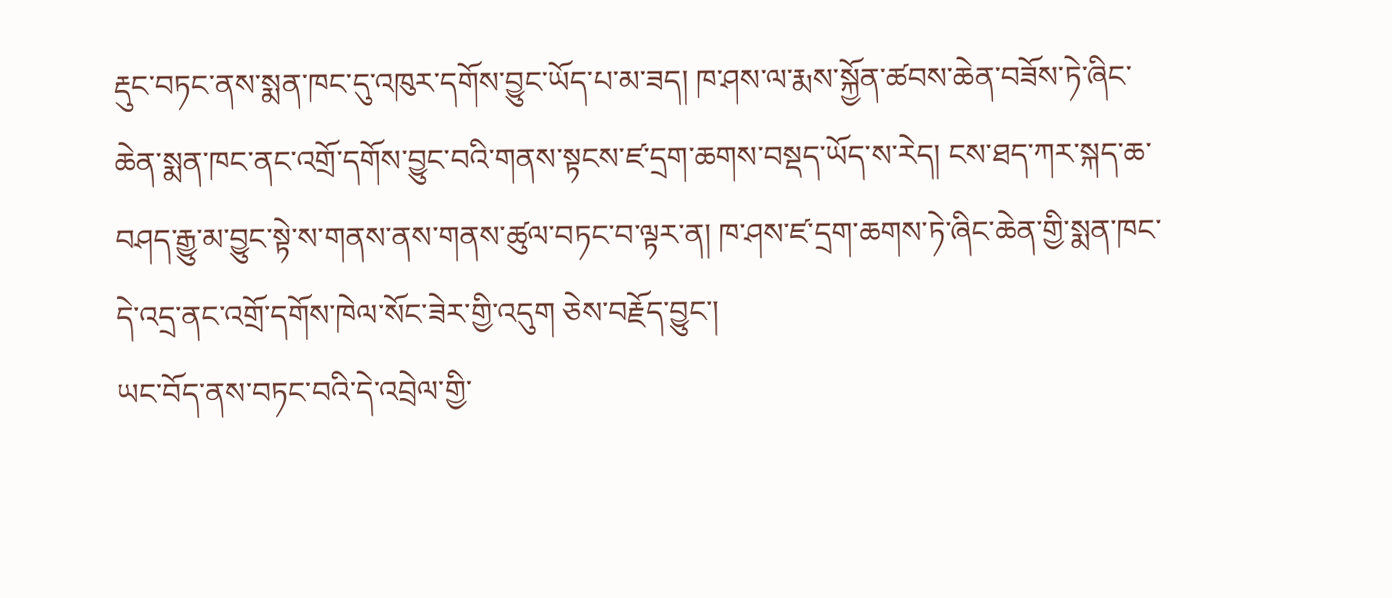རྡུང་བཏང་ནས་སྨན་ཁང་དུ་འཁུར་དགོས་བྱུང་ཡོད་པ་མ་ཟད། ཁ་ཤས་ལ་རྨས་སྐྱོན་ཚབས་ཆེན་བཟོས་ཏེ་ཞིང་ཆེན་སྨན་ཁང་ནང་འགྲོ་དགོས་བྱུང་བའི་གནས་སྟངས་ཛ་དྲག་ཆགས་བསྡད་ཡོད་ས་རེད། ངས་ཐད་ཀར་སྐད་ཆ་བཤད་རྒྱུ་མ་བྱུང་སྟེ་ས་གནས་ནས་གནས་ཚུལ་བཏང་བ་ལྟར་ན། ཁ་ཤས་ཛ་དྲག་ཆགས་ཏེ་ཞིང་ཆེན་གྱི་སྨན་ཁང་དེ་འདྲ་ནང་འགྲོ་དགོས་ཁེལ་སོང་ཟེར་གྱི་འདུག ཅེས་བརྗོད་བྱུང་།
ཡང་བོད་ནས་བཏང་བའི་དེ་འབྲེལ་གྱི་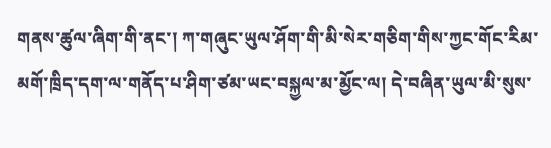གནས་ཚུལ་ཞིག་གི་ནང་། ཀ་གཞུང་ཡུལ་ཤོག་གི་མི་སེར་གཅིག་གིས་ཀྱང་གོང་རིམ་མགོ་ཁྲིད་དག་ལ་གནོད་པ་ཤིག་ཙམ་ཡང་བསྐྱལ་མ་མྱོང་ལ། དེ་བཞིན་ཡུལ་མི་སུས་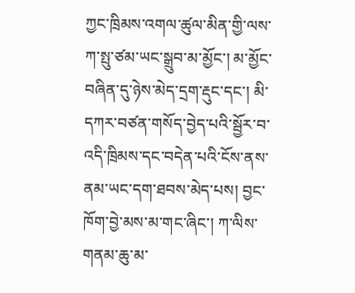ཀྱང་ཁྲིམས་འགལ་ཚུལ་མིན་གྱི་ལས་ཀ་སྤུ་ཙམ་ཡང་སྒྲུབ་མ་མྱོང་། མ་མྱོང་བཞིན་དུ་ཉེས་མེད་དྲག་རྡུང་དང་། མི་དཀར་བཙན་གསོད་བྱེད་པའི་སྦྱོར་བ་འདི་ཁྲིམས་དང་བདེན་པའི་ངོས་ནས་ནམ་ཡང་དག་ཐབས་མེད་པས། བྱང་ཁོག་བྱེ་མས་མ་གང་ཞིང་། ཀ་ལིས་གནམ་ཆུ་མ་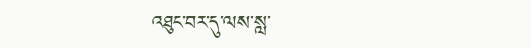འཐུང་བར་དུ་ལས་སླ་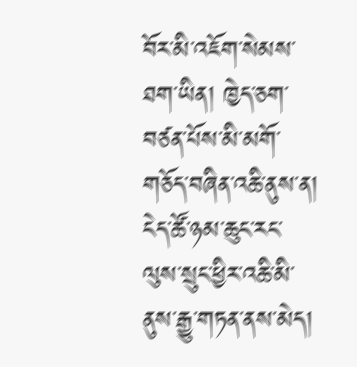བོར་མི་འཇོག་སེམས་ཐག་ཡིན། ཁྱེད་ཅག་བཙན་པོས་མི་མགོ་གཅོད་བཞིན་འཆི་ནུས་ན། ངེད་ཚོ་ཉམ་ཆུང་རང་ལུས་སྲུང་ཕྱིར་འཆི་མི་ནུས་རྒྱུ་གཏན་ནས་མེད།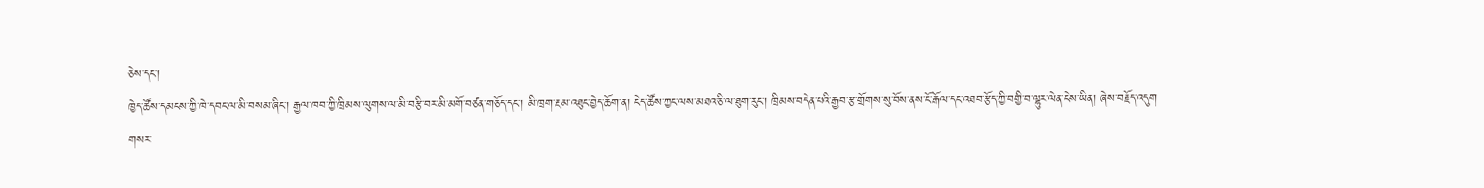ཅེས་དང་།
ཁྱེད་ཚོས་དམངས་ཀྱི་ཁེ་དབང་ལ་མི་བསམ་ཞིང་། རྒྱལ་ཁབ་ཀྱི་ཁྲིམས་ལུགས་ལ་མི་བརྩི་བར་མི་མགོ་བཙན་གཅོད་དང་། མི་ཁྲག་རྔམ་འཐུང་བྱེད་ཆོག་ན། ངེད་ཚོས་ཀྱང་ལས་མཐའ་ཅི་ལ་ཐུག་རུང་། ཁྲིམས་བདེན་པའི་རྒྱབ་རྩ་གྲོགས་སུ་བོས་ནས་ངོ་རྒོལ་དང་འཐབ་རྩོད་ཀྱི་བགྱི་བ་ལྷུར་ལེན་ངེས་ཡིན། ཞེས་བརྗོད་འདུག
གསར་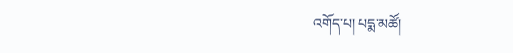འགོད་པ། པདྨ་མཚོ།